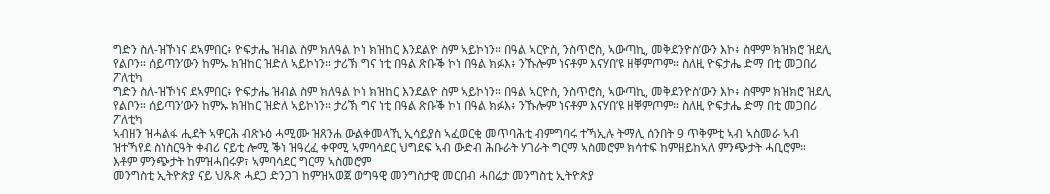ግድን ስለ-ዝኾነና ደኣምበር፥ ዮፍታሔ ዝብል ስም ክለዓል ኮነ ክዝከር እንደልዮ ስም ኣይኮነን። በዓል ኣርዮስ, ንስጥሮስ, ኣውጣኪ, መቅደንዮስ’ውን እኮ፥ ስሞም ክዝክሮ ዝደሊ የልቦን። ሰይጣን’ውን ከምኡ ክዝከር ዝድለ ኣይኮነን። ታሪኽ ግና ነቲ በዓል ጽቡቕ ኮነ በዓል ክፉእ፥ ንኹሎም ነናቶም እናሃበ’ዩ ዘቐምጦም። ስለዚ ዮፍታሔ ድማ በቲ መጋበሪ ፖለቲካ
ግድን ስለ-ዝኾነና ደኣምበር፥ ዮፍታሔ ዝብል ስም ክለዓል ኮነ ክዝከር እንደልዮ ስም ኣይኮነን። በዓል ኣርዮስ, ንስጥሮስ, ኣውጣኪ, መቅደንዮስ’ውን እኮ፥ ስሞም ክዝክሮ ዝደሊ የልቦን። ሰይጣን’ውን ከምኡ ክዝከር ዝድለ ኣይኮነን። ታሪኽ ግና ነቲ በዓል ጽቡቕ ኮነ በዓል ክፉእ፥ ንኹሎም ነናቶም እናሃበ’ዩ ዘቐምጦም። ስለዚ ዮፍታሔ ድማ በቲ መጋበሪ ፖለቲካ
ኣብዘን ዝሓልፋ ሒደት ኣዋርሕ ብጽኑዕ ሓሚሙ ዝጸንሐ ውልቀመላኺ ኢሳይያስ ኣፈወርቂ መጥባሕቲ ብምግባሩ ተኻኢሉ ትማሊ ሰንበት 9 ጥቅምቲ ኣብ ኣስመራ ኣብ ዝተኻየደ ስነስርዓት ቀብሪ ናይቲ ሎሚ ቕነ ዝዓረፈ ቀዋሚ ኣምባሳደር ህግደፍ ኣብ ውድብ ሕቡራት ሃገራት ግርማ ኣስመሮም ክሳተፍ ከምዘይከኣለ ምንጭታት ሓቢሮም። እቶም ምንጭታት ከምዝሓበሩዎ፣ ኣምባሳደር ግርማ ኣስመሮም
መንግስቲ ኢትዮጵያ ናይ ህጹጽ ሓደጋ ድንጋገ ከምዝኣወጀ ወግዓዊ መንግስታዊ መርበብ ሓበሬታ መንግስቲ ኢትዮጵያ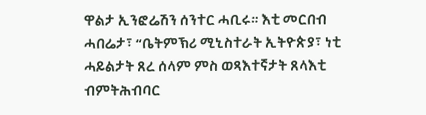ዋልታ ኢንፎሬሽን ሰንተር ሓቢሩ። እቲ መርበብ ሓበሬታ፣ “ቤትምኽሪ ሚኒስተራት ኢትዮጵያ፣ ነቲ ሓይልታት ጸረ ሰላም ምስ ወጻእተኛታት ጸላእቲ ብምትሕብባር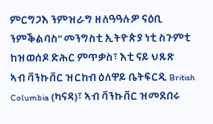ምርግጋእ ንምዝራግ ዘለዓዓሉዎ ናዕቢ ንምቕልባስ” መንግስቲ ኢትዮጵያ ነቲ ስጉምቲ ከዝወሰዶ ድሕር ምጥቃስ፣ እቲ ናይ ህጹጽ
ኣብ ቫንኩቨር ዝርከብ ዕለዋይ ቤትፍርዲ British Columbia (ካናዳ)፣ ኣብ ቫንኩቨር ዝመደበሩ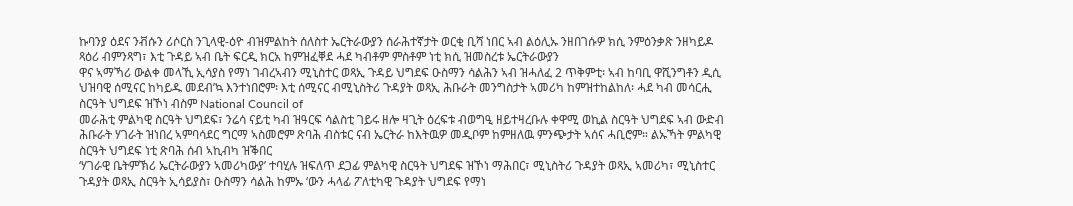ኩባንያ ዕደና ንቭሱን ሪሶርስ ንጊላዊ-ዕዮ ብዝምልከት ሰለስተ ኤርትራውያን ሰራሕተኛታት ወርቂ ቢሻ ነበር ኣብ ልዕሊኡ ንዘበገሱዎ ክሲ ንምዕንቃጽ ንዘካይዶ ጻዕሪ ብምንጻግ፣ እቲ ጉዳይ ኣብ ቤት ፍርዲ ክርአ ከምዝፈቐደ ሓደ ካብቶም ምስቶም ነቲ ክሲ ዝመስረቱ ኤርትራውያን
ዋና ኣማኻሪ ውልቀ መላኺ ኢሳያስ የማነ ገብረኣብን ሚኒስተር ወጻኢ ጉዳይ ህግደፍ ዑስማን ሳልሕን ኣብ ዝሓለፈ 2 ጥቅምቲ፡ ኣብ ከባቢ ዋሺንግቶን ዲሲ ህዝባዊ ሰሚናር ከካይዱ መደብ’ኳ እንተነበሮም፡ እቲ ሰሚናር ብሚኒስትሪ ጉዳያት ወጻኢ ሕቡራት መንግስታት ኣመሪካ ከምዝተከልከለ፡ ሓደ ካብ መሳርሒ ስርዓት ህግደፍ ዝኾነ ብስም National Council of
መራሕቲ ምልካዊ ስርዓት ህግደፍ፣ ንሬሳ ናይቲ ካብ ዝዓርፍ ሳልስቲ ገይሩ ዘሎ ዛጊት ዕረፍቱ ብወግዒ ዘይተዛረቡሉ ቀዋሚ ወኪል ስርዓት ህግደፍ ኣብ ውድብ ሕቡራት ሃገራት ዝነበረ ኣምባሳደር ግርማ ኣስመሮም ጽባሕ ብስቱር ናብ ኤርትራ ከእትዉዎ መዲቦም ከምዘለዉ ምንጭታት ኣሰና ሓቢሮም። ልኡኻት ምልካዊ ስርዓት ህግደፍ ነቲ ጽባሕ ሰብ ኣኪብካ ዝቕበር
‘ሃገራዊ ቤትምኽሪ ኤርትራውያን ኣመሪካውያ’ ተባሂሉ ዝፍለጥ ደጋፊ ምልካዊ ስርዓት ህግደፍ ዝኾነ ማሕበር፣ ሚኒስትሪ ጉዳያት ወጻኢ ኣመሪካ፣ ሚኒስተር ጉዳያት ወጻኢ ስርዓት ኢሳይያስ፣ ዑስማን ሳልሕ ከምኡ ‘ውን ሓላፊ ፖለቲካዊ ጉዳያት ህግደፍ የማነ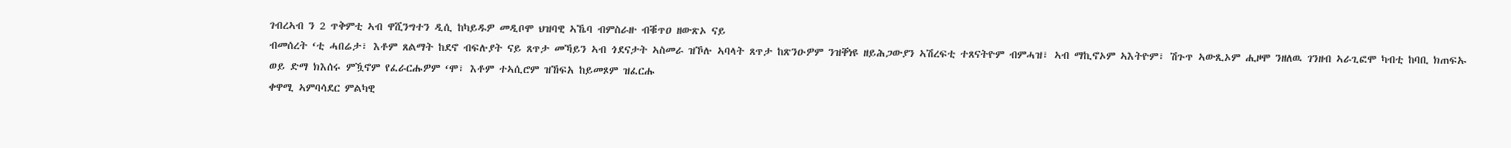ገብረኣብ ን 2 ጥቅምቲ ኣብ ዋሺንግተን ዲሲ ከካይዱዎ መዲቦሞ ህዝባዊ ኣኼባ ብምስራዙ ብቑጥዐ ዘውጽኦ ናይ
ብመሰረት ‘ቲ ሓበሬታ፣ እቶም ጸልማት ከደኖ ብፍሉያት ናይ ጸጥታ መኻይን ኣብ ጎደናታት ኣስመራ ዝኾሉ ኣባላት ጸጥታ ከጽንዑዎም ንዝቐነዩ ዘይሕጋውያን ኣሽረፍቲ ተጸናትዮም ብምሓዝ፣ ኣብ ማኪኖኦም ኣእትዮም፣ ሽጉጥ ኣውጺኦም ሒዞሞ ንዘለዉ ገንዘብ ኣራጊፎሞ ካብቲ ከባቢ ክጠፍኡ ወይ ድማ ክእሰሩ ምዃኖም የፈራርሑዎም ‘ሞ፣ እቶም ተኣሲሮም ዝኸፍአ ከይመጾም ዝፈርሑ
ቀዋሚ ኣምባሳደር ምልካዊ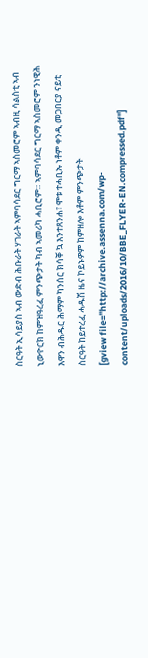ስርዓት ኢሳይያስ ኣብ ውድብ ሕቡራት ሃገራት ኣምባሳደር ግርማ ኣስመሮም ኣብዚ ሳልስቲ ኣብ ኒውዮርክ ከምዝዓረፈ ምንጭታት ካብ ኣመሪካ ሓቢሮም። ኣምባሳደር ግርማ ኣስመሮም ንነዊሕ እዋን ብሕዱር ሕማም ካንሰር ክሳቐ ኳ እንተጸንሐ፣ ሞቱ ተሓቢኡ ነቶም ቀንዲ መጋበርያ ናይቲ ስርዓት ከይተረፈ ሓዱሽ ዜና ኮይኑዎም ከምዘሎ እቶም ምንጭታት
[gview file="http://archive.assenna.com/wp-content/uploads/2016/10/BBE_FLYER-EN.compressed.pdf"]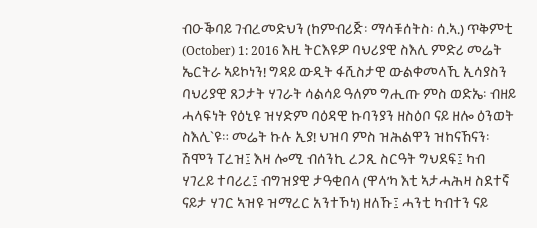ብዑቕባይ ገብረመድህን (ከምብሪጅ፡ ማሳቹሰትስ፡ ሰ.ኣ.) ጥቅምቲ (October) 1: 2016 እዚ ትርእዩዎ ባህሪያዊ ስእሊ ምድሪ መሬት ኤርትራ ኣይኮነን! ግዳይ ውዲት ፋሺስታዊ ውልቀመላኺ ኢሳያስን ባህሪያዊ ጸጋታት ሃገራት ሳልሳይ ዓለም ግሒጡ ምስ ወድኤ፡ ብዘይ ሓላፍነት የዕኒዩ ዝሃድም ባዕዳዊ ኩባንያን ዘስዕቦ ናይ ዘሎ ዕንወት ስእሊ`ዩ። መሬት ኩሉ ኢያ! ህዝባ ምስ ዝሕልዋን ዝከናኸናን፡
ሽሞን ፐረዝ፤ እዛ ሎሚ ብሰንኪ ረጋጺ ስርዓት ግህደፍ፤ ካብ ሃገረይ ተባሪረ፤ ብግዝያዊ ታዓቂበላ (ዋላ’ካ እቲ ኣታሓሕዛ ስደተኛ ናይታ ሃገር ኣዝዩ ዝማረር አንተኾነ) ዘለኹ፤ ሓንቲ ካብተን ናይ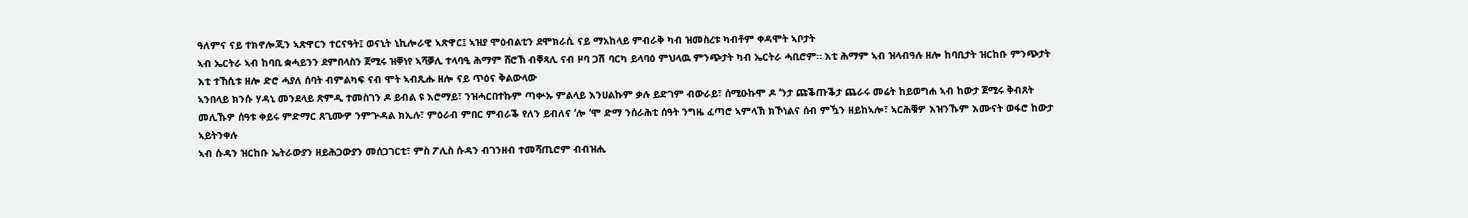ዓለምና ናይ ተክኖሎጂን ኣጽዋርን ተርናዓት፤ ወናኒት ኒኪሎራዊ ኣጽዋር፤ ኣዝያ ሞዕብልቲን ደሞክራሲ ናይ ማአከላይ ምብራቅ ካብ ዝመስረቱ ካብቶም ቀዳሞት ኣቦታት
ኣብ ኤርትራ ኣብ ከባቢ ቋሓይንን ደምበላስን ጀሚሩ ዝቐነየ ኣሻቓሊ ተላባዒ ሕማም ሸሮኽ ብቐጻሊ ናብ ዞባ ጋሽ ባርካ ይላባዕ ምህላዉ ምንጭታት ካብ ኤርትራ ሓቢሮም። እቲ ሕማም ኣብ ዝላብዓሉ ዘሎ ከባቢታት ዝርከቡ ምንጭታት እቲ ተኸሲቱ ዘሎ ድሮ ሓያለ ሰባት ብምልካፍ ናብ ሞት ኣብጺሑ ዘሎ ናይ ጥዕና ቅልውላው
ኣንበላይ ክንሱ ሃዳኒ መንደላይ ጽምዲ ተመስገን ዶ ይብል ዩ እሮማይ፣ ንዝሓርበተኩም ጣቍኡ ምልላይ እንሀልኩም ቃሉ ይድገም ብውራይ፣ ሰሚዑኩሞ ዶ ‘ንታ ጩቕጡቕታ ጨራሩ መሬት ከይወግሐ ኣብ ከውታ ጀሚሩ ቅብጸት መሊኹዎ ሰዓቱ ቀይሩ ምድማር ጸጊሙዎ ንምጕዳል ክኢሉ፣ ምዕራብ ምበር ምብራቕ የለን ይብለና ‘ሎ ‘ሞ ድማ ንሰራሕቲ ሰዓት ንግዜ ፈጣሮ ኣምላኽ ክኾነልና ሰብ ምዃን ዘይከኣሎ፣ ኣርሕቑዎ እዝንኹም እሙናት ወፋሮ ከውታ ኣይትንቀሉ
ኣብ ሱዳን ዝርከቡ ኤትራውያን ዘይሕጋውያን መሰጋገርቲ፣ ምስ ፖሊስ ሱዳን ብገንዘብ ተመሻጢሮም ብብዝሒ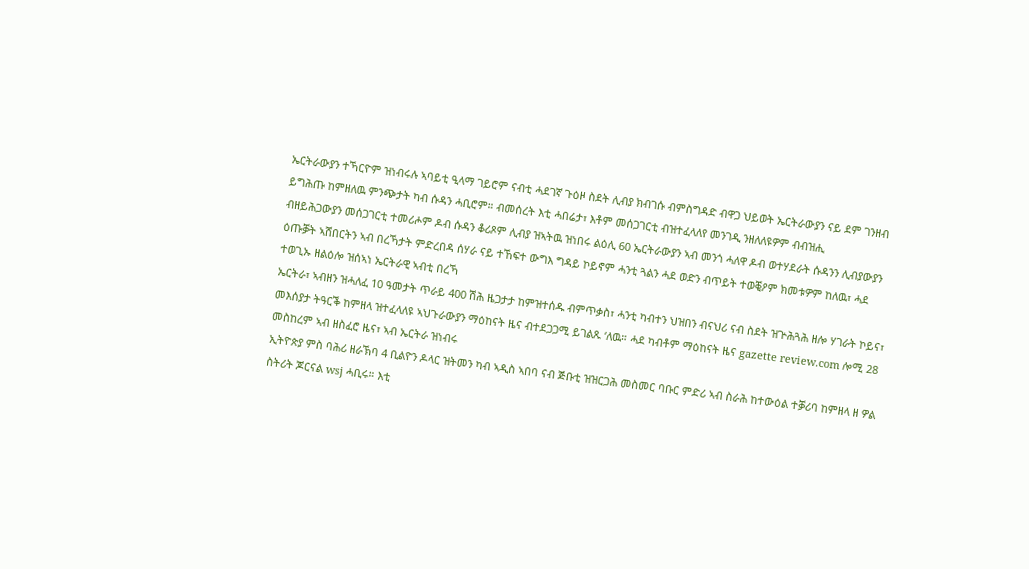ኤርትራውያን ተኻርዮም ዝነብሩሉ ኣባይቲ ዒላማ ገይሮም ናብቲ ሓደገኛ ጉዕዞ ስደት ሊብያ ክብገሱ ብምስግዳድ ብዋጋ ህይወት ኤርትራውያን ናይ ደም ገንዘብ ይግሕጡ ከምዘለዉ ምንጭታት ካብ ሱዳን ሓቢሮም። ብመሰረት እቲ ሓበሬታ፣ እቶም መሰጋገርቲ ብዝተፈላለየ መንገዲ ንዘለለዩዎም ብብዝሒ
ብዘይሕጋውያን መሰጋገርቲ ተመሪሖም ዶብ ሱዳን ቆሪጾም ሊብያ ዝኣትዉ ዝነበሩ ልዕሊ 60 ኤርትራውያን ኣብ መንጎ ሓለዋ ዶብ ወተሃደራት ሱዳንን ሊብያውያን ዕጡቓት ኣሸበርትን ኣብ በረኻታት ምድረበዳ ሰሃራ ናይ ተኸፍተ ውግእ ግዳይ ኮይኖም ሓንቲ ጓልን ሓደ ወድን ብጥይት ተወቒዖም ክመቱዎም ከለዉ፣ ሓደ ተወጊኡ ዘልዕሎ ዝሰኣነ ኤርትራዊ ኣብቲ በረኻ
ኤርትራ፣ ኣብዘን ዝሓለፈ 10 ዓመታት ጥራይ 400 ሽሕ ዜጋታታ ከምዝተሰዱ ብምጥቃስ፣ ሓንቲ ካብተን ህዝበን ብናህሪ ናብ ስደት ዝጕሕጓሕ ዘሎ ሃገራት ኮይና፣ መእሰያታ ትዓርቕ ከምዘላ ዝተፈላለዩ ኣህጉራውያን ማዕከናት ዜና ብተደጋጋሚ ይገልጹ ‘ለዉ። ሓደ ካብቶም ማዕከናት ዜና gazette review.com ሎሚ 28 መስከረም ኣብ ዘስፈሮ ዜና፣ ኣብ ኤርትራ ዝነብሩ
ኢትዮጵያ ምስ ባሕሪ ዘራኽባ 4 ቢልዮን ዶላር ዝትመን ካብ ኣዲስ ኣበባ ናብ ጅቡቲ ዝዝርጋሕ መስመር ባቡር ምድሪ ኣብ ስራሕ ከተውዕል ተቓሪባ ከምዘላ ዘ ዎል ስትሪት ጆርናል wsj ሓቢሩ። እቲ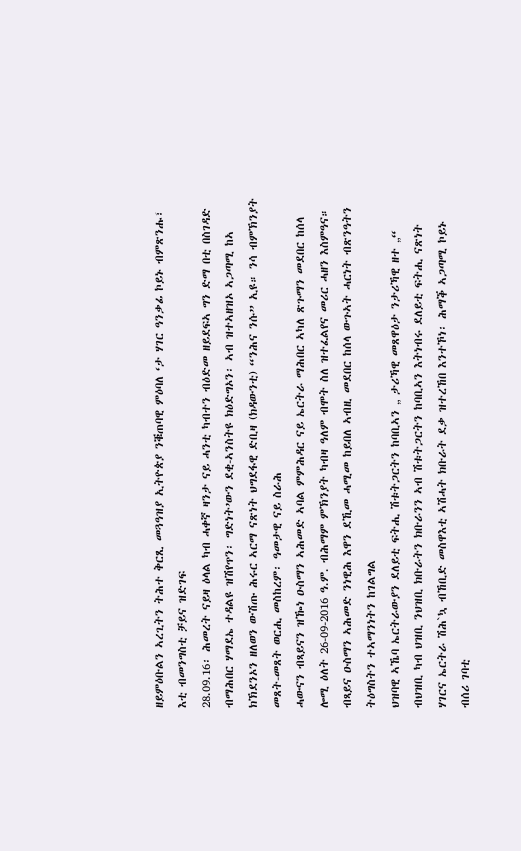ዘይምዕቡልን ኣረጊትን ትሕተ ቅርጺ መጓዓዝያ ኢትዮጵያ ንቑጠባዊ ምዕባለ ‘ታ ሃገር ዓንቃፊ ኮይኑ ብምጽንሑ፣ እቲ ብመንግስቲ ቻይና ዝድገፍ
28.09.16፡ ሕመረት ናይዛ ዕላል ካብ ሓቀኛ ዛንታ ናይ ሓንቲ ካብተን ብዕድመ ዘይደፍኣ ግን ድማ በቲ በስገዳድ ብማሕበር ሃማደኤ ተዳልዩ ዝሽየጥን፡ ግድነት’ውን ደቂ-ኣንስትዩ ክዕድግኦን፡ ኣብ ዝተኣዘዝኦ ኣጋጣሚ ከኣ ክኽደንኦን ዘለወን ውሽጡ ሕሩር ኣርማ ናጽነት ህግደፋዊ ድቢዛ (ክዳውንቲ) “ንሕና ንሱ” ኢዩ። ንሳ ብምኽንያት መጸት-መጸት ወርሒ መስከረም፡ ዓመታዊ ናይ ስራሕ
ሓውናን ብጻይናን ዝዀነ ዑስማን ኣሕመድ ኣባል ምምሕዳር ናይ ኤርትራ ማሕበር ኣካለ ጽጉማን መደበር ከሰላ ሎሚ ዕለት 26-09-2016 ዓ.ም. ብሕማም ምኽንያት ካብዛ ዓለም ብሞት ስለ ዝተፈልየና መሪር ሓዘን እስምዓና። ብጻይና ዑስማን ኣሕመድ ንነዊሕ እዋን ደኺመ ሓሚመ ከይበለ ኣብዚ መደበር ከሰላ ውጉኣት ሓርነት ብጽንዓትን ትዕግስትን ተኣማንነትን ከገልግል
ህዝባዊ ኣኼባ ኤርትራውያን ደለይቲ ፍትሒ ሽቱትጋርትን ከባቢኣን „ ታሪኻዊ መጸዋዕታ ንታሪኻዊ ዘተ „“ ብህዝቢ ካብ ህዝቢ ንህዝቢ ክቡራትን ክቡራንን ኣብ ሽቱትጋርትን ከባቢኣን እትነብሩ ደለይቲ ፍትሒ ናጽነት ሃገርና ኤርትራ ሽሕ`ኳ ብኸቢድ መስዋእቲ ኣሽሓት ክቡራት ደቃ ዝተረኸበ እንተኾነ፡ ሕማቕ ኣጋጣሚ ኮይኑ ብሰሪ ገባቲ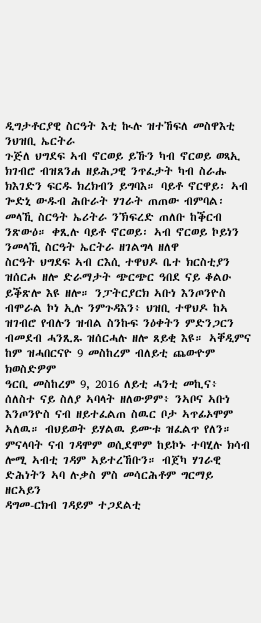ዲግታቶርያዊ ስርዓት እቲ ኲሉ ዝተኸፍለ መስዋእቲ ንህዝቢ ኤርትራ
ጉጅለ ህግደፍ ኣብ ኖርወይ ይኹን ካብ ኖርወይ ወጻኢ ክገብሮ ብዝጸንሐ ዘይሕጋዊ ንጥፈታት ካብ ስራሑ ክእገድን ፍርዱ ክረክብን ይግባእ። ባይቶ ኖርዋይ፡ ኣብ ጐድኒ ውዱብ ሕቡራት ሃገራት ጠጠው ብምባል፡ መላኺ ስርዓት ኤሪትራ ንኽፍረድ ጠለቡ ከቕርብ ንጽውዕ። ቀጺሉ ባይቶ ኖርወይ፡ ኣብ ኖርወይ ኮይነን ንመላኺ ስርዓት ኤርትራ ዘገልግላ ዘለዋ
ስርዓት ህግደፍ ኣብ ርእሲ ተዋህዶ ቤተ ክርስቲያን ዝሰርሖ ዘሎ ድራማታት ጭርጭር ዓበደ ናይ ቆልዑ ይቕጽሎ እዩ ዘሎ። ንፓትርያርክ ኣቡነ እንጦንዮስ ብሞራል ኮነ ኢሉ ንምጉዳእን፥ ህዝቢ ተዋህዶ ከኣ ዝገብሮ የብሉን ዝብል ስንኩፍ ንዕቀትን ምድንጋርን ብመደብ ሓንጺጹ ዝሰርሓሉ ዘሎ ጸይቂ እዩ። ኣቐዲምና ከም ዝሓበርናዮ 9 መስከረም ብለይቲ ጨውዮም ክወስድዎም
ዓርቢ መስከረም 9, 2016 ለይቲ ሓንቲ መኪና፥ ሰለስተ ናይ ስለያ ኣባላት ዘለውዎም፥ ንኣቦና ኣቡነ እንጦንዮስ ናብ ዘይተፈልጠ ስዉር ቦታ ኣጥፊኦሞም ኣለዉ። ብህይወት ይሃልዉ ይሙቱ ዝፈልጥ የለን። ምናላባት ናብ ገዳሞም ወሲደሞም ከይኮኑ ተባሂሉ ክሳብ ሎሚ ኣብቲ ገዳም ኣይተረኸቡን። ብጀካ ሃገራዊ ድሕነትን ኣባ ሉቃስ ምስ መሳርሕቶም ግርማይ ዘርኣይን
ዳግመ-ርክብ ገዳይም ተጋደልቲ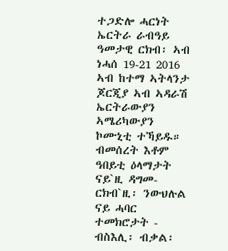ተጋድሎ ሓርነት ኤርትራ ራብዓይ ዓመታዊ ርክብ፡ ኣብ ነሓሰ 19-21 2016 ኣብ ከተማ ኣትላንታ ጆርጂያ ኣብ ኣዳራሽ ኤርትራውያን ኣሜሪካውያን ኮሙኒቲ ተኻይዱ። ብመሰረት እቶም ዓበይቲ ዕላማታት ናይ`ዚ ዳግመ-ርክብ`ዚ፡ ንውህሉል ናይ ሓባር ተመክሮታት - ብስእሊ፡ ብቃል፡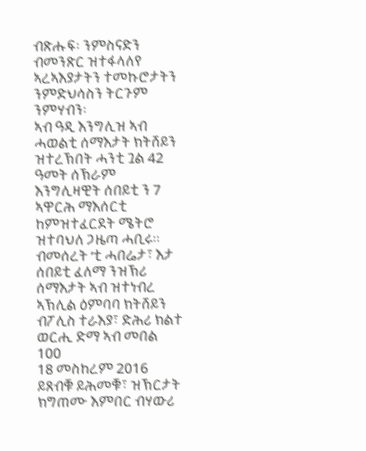ብጽሑፍ፡ ንምስናድን ብመንጽር ዝተፋላለየ ኣረኣእያታትን ተመኩሮታትን ንምድህሳስን ትርጉም ንምሃብን፡
ኣብ ዓዲ እንግሊዝ ኣብ ሓወልቲ ሰማእታት ክትሸይን ዝተረኽበት ሓንቲ ጓል 42 ዓመት ሰኽራም እንግሊዛዊት ሰበይቲ ን 7 ኣዋርሕ ማእሰርቲ ከምዝተፈርደት ሜትሮ ዝተባህለ ጋዜጣ ሓቢሩ። ብመሰረት ‘ቲ ሓበሬታ፣ እታ ሰበይቲ ፈለማ ንዝኽሪ ሰማእታት ኣብ ዝተነብረ ኣኽሊል ዕምባባ ክትሸይን ብፖሊስ ተራእያ፣ ድሕሪ ክልተ ወርሒ ድማ ኣብ መበል 100
18 መስከረም 2016 ይጸብቑ ይሕመቑ፣ ዝኽርታት ክግጠሙ እምበር ብሃውሪ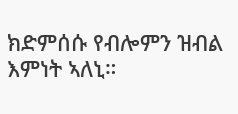ክድምሰሱ የብሎምን ዝብል እምነት ኣለኒ።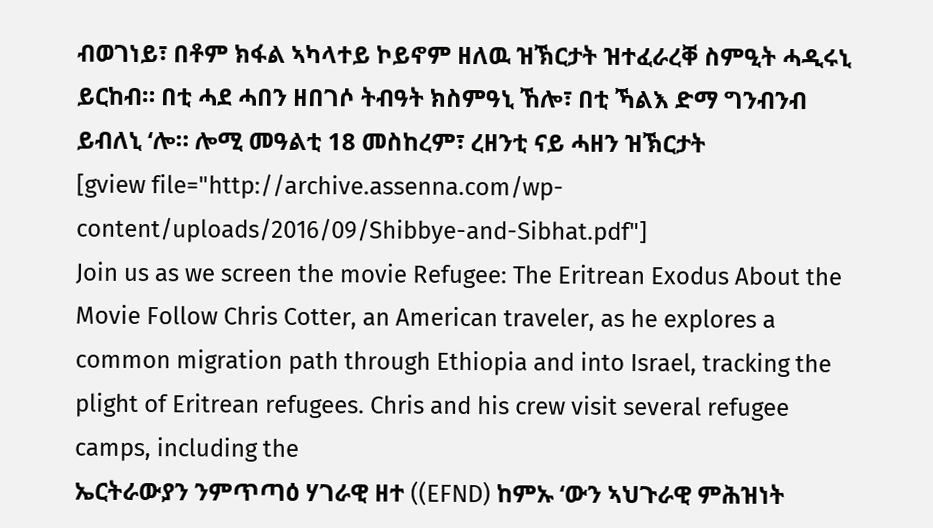ብወገነይ፣ በቶም ክፋል ኣካላተይ ኮይኖም ዘለዉ ዝኽርታት ዝተፈራረቐ ስምዒት ሓዲሩኒ ይርከብ። በቲ ሓደ ሓበን ዘበገሶ ትብዓት ክስምዓኒ ኸሎ፣ በቲ ኻልእ ድማ ግንብንብ ይብለኒ ‘ሎ። ሎሚ መዓልቲ 18 መስከረም፣ ረዘንቲ ናይ ሓዘን ዝኽርታት
[gview file="http://archive.assenna.com/wp-content/uploads/2016/09/Shibbye-and-Sibhat.pdf"]
Join us as we screen the movie Refugee: The Eritrean Exodus About the Movie Follow Chris Cotter, an American traveler, as he explores a common migration path through Ethiopia and into Israel, tracking the plight of Eritrean refugees. Chris and his crew visit several refugee camps, including the
ኤርትራውያን ንምጥጣዕ ሃገራዊ ዘተ ((EFND) ከምኡ ‘ውን ኣህጉራዊ ምሕዝነት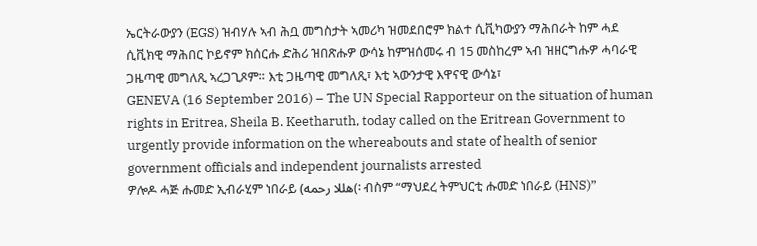ኤርትራውያን (EGS) ዝብሃሉ ኣብ ሕቧ መግስታት ኣመሪካ ዝመደበሮም ክልተ ሲቪካውያን ማሕበራት ከም ሓደ ሲቪክዊ ማሕበር ኮይኖም ክሰርሑ ድሕሪ ዝበጽሑዎ ውሳኔ ከምዝሰመሩ ብ 15 መስከረም ኣብ ዝዘርግሑዎ ሓባራዊ ጋዜጣዊ መግለጺ ኣረጋጊጾም። እቲ ጋዜጣዊ መግለጺ፣ እቲ ኣውንታዊ እዋናዊ ውሳኔ፣
GENEVA (16 September 2016) – The UN Special Rapporteur on the situation of human rights in Eritrea, Sheila B. Keetharuth, today called on the Eritrean Government to urgently provide information on the whereabouts and state of health of senior government officials and independent journalists arrested
ዎሎዶ ሓጅ ሑመድ ኢብራሂም ነበራይ (هللا رحمه(፡ ብስም “ማህደረ ትምህርቲ ሑመድ ነበራይ (HNS)”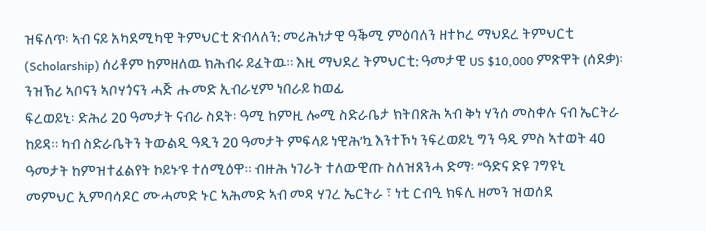ዝፍለጥ፡ ኣብ ናይ አካደሚካዊ ትምህርቲ ጽብላለን: መሪሕነታዊ ዓቕሚ ምዕባለን ዘተኮረ ማህደረ ትምህርቲ (Scholarship) ሰሪቶም ከምዘለዉ ክሕብሩ ይፈትዉ። እዚ ማህደረ ትምህርቲ: ዓመታዊ US $10,000 ምጽዋት (ሰደቃ)፡ ንዝኽሪ ኣቦናን ኣቦሃጎናን ሓጅ ሑመድ ኢብራሂም ነበራይ ከወፊ
ፍረወይኒ፡ ድሕሪ 20 ዓመታት ናብራ ስደት፡ ዓሚ ከምዚ ሎሚ ስድራቤታ ክትበጽሕ ኣብ ቅነ ሃንሰ መስቀሉ ናብ ኤርትራ ከይዳ። ካብ ስድራቤትን ትውልዲ ዓዲን 20 ዓመታት ምፍላይ ነዊሕ’ኳ እንተኾነ ንፍረወይኒ ግን ዓዲ ምስ ኣተወት 40 ዓመታት ከምዝተፈልየት ኮይኑ’ዩ ተሰሚዕዋ። ብዙሕ ነገራት ተለውዊጡ ስለዝጸንሓ ድማ፡ “ዓድና ድዩ ገግዩኒ
መምህር ኢምባሳዶር ሙሓመድ ኑር ኣሕመድ ኣብ መዳ ሃገረ ኤርትራ ፣ ነቲ ርብዒ ክፍሊ ዘመን ዝወሰደ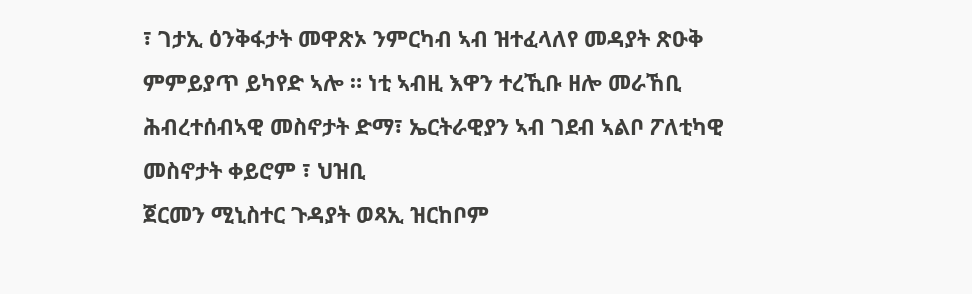፣ ገታኢ ዕንቅፋታት መዋጽኦ ንምርካብ ኣብ ዝተፈላለየ መዳያት ጽዑቅ ምምይያጥ ይካየድ ኣሎ ። ነቲ ኣብዚ እዋን ተረኺቡ ዘሎ መራኸቢ ሕብረተሰብኣዊ መስኖታት ድማ፣ ኤርትራዊያን ኣብ ገደብ ኣልቦ ፖለቲካዊ መስኖታት ቀይሮም ፣ ህዝቢ
ጀርመን ሚኒስተር ጉዳያት ወጻኢ ዝርከቦም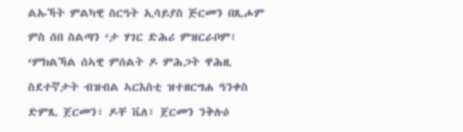ልኡኻት ምልካዊ ስርዓት ኢሳይያስ ጅርመን በጺሖም ምስ ሰበ ስልጣን ‘ታ ሃገር ድሕሪ ምዝርራቦም፣ ‘ምክልኻል ሰኣዊ ምሰልት ዶ ምሕጋት ዋሕዚ ስደተኛታት ብዝብል ኣርእስቲ ዝተዘርግሐ ዓንቀስ ድምጺ ጀርመን፣ ዶቸ ቬለ፣ ጀርመን ንቅሉዕ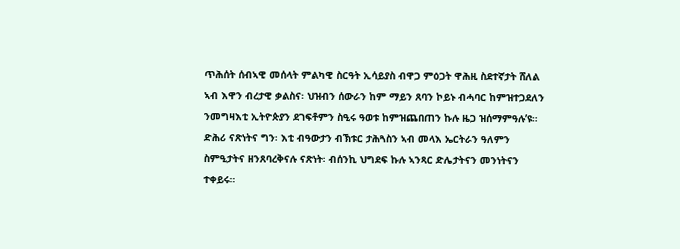ጥሕሰት ሰብኣዊ መሰላት ምልካዊ ስርዓት ኢሳይያስ ብዋጋ ምዕጋት ዋሕዚ ስደተኛታት ሸለል
ኣብ እዋን ብረታዊ ቃልስና፡ ህዝብን ሰውራን ከም ማይን ጸባን ኮይኑ ብሓባር ከምዝተጋደለን ንመግዛእቲ ኢትዮጵያን ደገፍቶምን ስዒሩ ዓወቱ ከምዝጨበጠን ኩሉ ዜጋ ዝሰማምዓሉ’ዩ። ድሕሪ ናጽነትና ግን፡ እቲ ብዓውታን ብኽቱር ታሕጓስን ኣብ መላእ ኤርትራን ዓለምን ስምዒታትና ዘንጸባረቅናሉ ናጽነት፡ ብሰንኪ ህግደፍ ኩሉ ኣንጻር ድሌታትናን መንነትናን ተቀይሩ።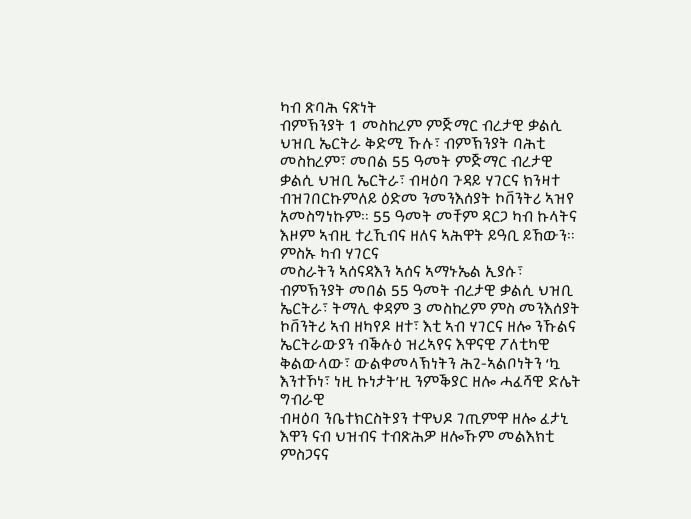ካብ ጽባሕ ናጽነት
ብምኽንያት 1 መስከረም ምጅማር ብረታዊ ቃልሲ ህዝቢ ኤርትራ ቅድሚ ኹሉ፣ ብምኽንያት ባሕቲ መስከረም፣ መበል 55 ዓመት ምጅማር ብረታዊ ቃልሲ ህዝቢ ኤርትራ፣ ብዛዕባ ጉዳይ ሃገርና ክንዛተ ብዝገበርኩምለይ ዕድመ ንመንእሰያት ኮቨንትሪ ኣዝየ አመስግነኩም። 55 ዓመት መቸም ዳርጋ ካብ ኩላትና እዞም ኣብዚ ተረኺብና ዘለና ኣሕዋት ይዓቢ ይኸውን። ምስኡ ካብ ሃገርና
መስራትን ኣሰናዳእን ኣሰና ኣማኑኤል ኢያሱ፣ ብምኽንያት መበል 55 ዓመት ብረታዊ ቃልሲ ህዝቢ ኤርትራ፣ ትማሊ ቀዳም 3 መስከረም ምስ መንእሰያት ኮቨንትሪ ኣብ ዘካየዶ ዘተ፣ እቲ ኣብ ሃገርና ዘሎ ንኹልና ኤርትራውያን ብቕሉዕ ዝረኣየና እዋናዊ ፖለቲካዊ ቅልውላው፣ ውልቀመላኽነትን ሕጊ-ኣልቦነትን ‘ኳ እንተኾነ፣ ነዚ ኩነታት’ዚ ንምቕያር ዘሎ ሓፈሻዊ ድሌት ግብራዊ
ብዛዕባ ንቤተክርስትያን ተዋህዶ ገጢምዋ ዘሎ ፈታኒ እዋን ናብ ህዝብና ተብጽሕዎ ዘሎኹም መልእክቲ ምስጋናና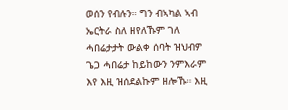ወሰን የብሉን። ግን ብኣካል ኣብ ኤርትራ ስለ ዘየለኹም ገለ ሓበሬታታት ውልቀ ሰባት ዝህብዎ ጌጋ ሓበሬታ ከይከውን ንምእራም እየ እዚ ዝሰደልኩም ዘሎኹ። እዚ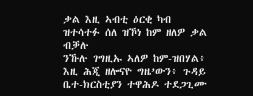ቃል እዚ ኣብቲ ዕርቂ ካብ ዝተሳተፉ ሰለ ዝኾነ ከም ዘለዎ ቃል ብቓሉ
ንኹሉ ገግዚኡ ኣለዎ ከም-ዝበሃል፥ እዚ ሕጂ ዘሎናዮ ግዜ’ውን፥ ጉዳይ ቤተ-ክርስቲያን ተዋሕዶ ተደጋጊሙ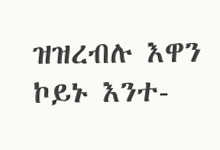ዝዝረብሉ እዋን ኮይኑ እንተ-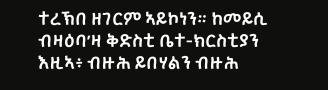ተረኽበ ዘገርም ኣይኮነን። ከመይሲ ብዛዕባ’ዛ ቅድስቲ ቤተ-ክርስቲያን እዚኣ፥ ብዙሕ ይበሃልን ብዙሕ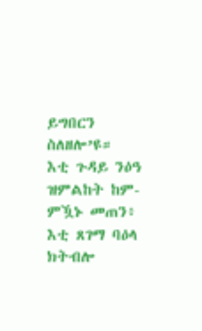ይግበርን ስለዘሎ’ዩ። እቲ ጉዳይ ንዕዓ ዝምልከት ከም-ምዃኑ መጠን፥ እቲ ጸገማ ባዕላ ክትብሎ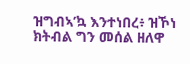ዝግብኣ’ኳ እንተነበረ፥ ዝኾነ ክትብል ግን መሰል ዘለዋ